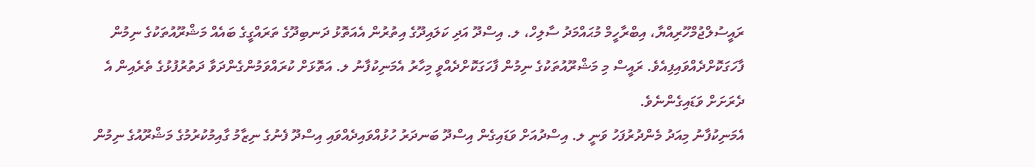ރައީސުލްޖުމްހޫރިއްޔާ، އިބްރާހީމް މުޙައްމަދު ސާލިހް، ލ. އިސްދޫ އަދި ކަލައިދޫގެ އިތުރުން އެއަތޮޅު ދަނބިދޫގެ ތަރައްގީގެ ބައެއް މަޝްރޫއުތަކުގެ ނިމުން ފާހަގަކޮށްދެއްވައިފިއެވެ. ރައީސް މި މަޝްރޫއުތަކުގެ ނިމުން ފާހަގަކޮށްދެއްވީ މިހާރު އެމަނިކުފާނު ލ. އަތޮޅަށް ކުރައްވަމުންގެންދަވާ ދަތުރުފުޅުގެ ތެރެއިން އެ ދެރަށަށް ވަޑައިގެންނެވެ.
އެމަނިކުފާނު މިއަދު މެންދުރުފަހު ވަނީ ލ. އިސްދުއަށް ވަޑައިގެން އިސްދޫ ބަނދަރު ހުޅުއްވައިދެއްވައި އިސްދޫ ފެނުގެ ނިޒާމު ގާއިމުކުރުމުގެ މަޝްރޫއުގެ ނިމުން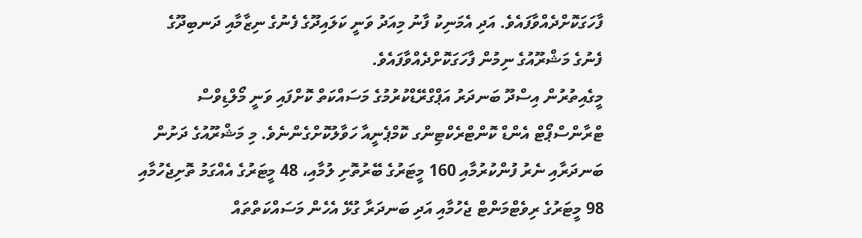ފާހަގަކޮށްދެއްވާފައެވެ. އަދި އެމަނިކު ފާނު މިއަދު ވަނީ ކަލައިދޫގެ ފެނުގެ ނިޒާމާއި ދަނބިދޫގެ ފެނުގެ މަޝްރޫއުގެ ނިމުން ފާހަގަކޮށްދެއްވާފައެވެ.
މީގެއިތުރުން އިސްދޫ ބަނދަރު އަޕްގްރޭޑްކުރުމުގެ މަސައްކަތް ކޮށްފައި ވަނީ މޯލްޑިވްސް ޓްރާންސްޕޯޓް އެންޑް ކޮންޓްރެކްޓިންގ ކޮމްޕެނީއާ ހަވާލުކޮށްގެންނެވެ. މި މަޝްރޫއުގެ ދަށުން ބަނދަރާއި ނެރު ފުންކުރުމާއި 160 މީޓަރުގެ ބޭރުތޮށި ލުމާއި، 48 މީޓަރުގެ އެއްގަމު ތޮށިޖެހުމާއި 98 މީޓަރުގެ ރިވެޓްމަންޓް ޖެހުމާއި އަދި ބަނދަރާ ގުޅޭ އެހެން މަސައްކަތްތައް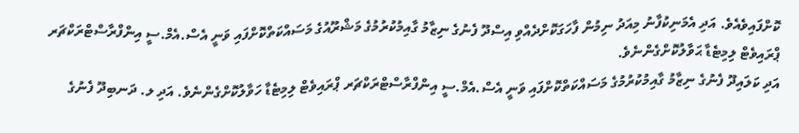ކޮށްފައިވެއެވެ. އަދި އެމަނިކުފާނު މިއަދު ނިމުން ފާހަގަކޮށްދެއްވި އިސްދޫ ފެނުގެ ނިޒާމު ގާއިމުކުރުމުގެ މަޝްރޫއުގެ މަސައްކަތްކޮށްފައި ވަނީ އެސް.އެމް.ސީ އިންފްރާސްޓްރަކްޗަރ ޕްރައިވެޓް ލިމިޓެޑާ ޙަވާލުކޮށްގެންނެވެ.
އަދި ކަލައިދޫ ފެނުގެ ނިޒާމު ގާއިމުކުރުމުގެ މަސައްކަތްކޮށްފައި ވަނީ އެސް.އެމް.ސީ އިންފްރާސްޓްރަކްޗަރ ޕްރައިވެޓް ލިމިޓެޑާ ހަވާލުކޮށްގެންނެވެ. އަދި ލ. ދަނބިދޫ ފެނުގެ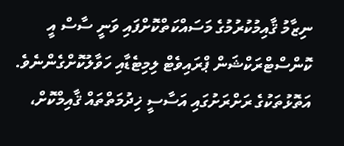ނިޒާމު ޤާއިމުކުރުމުގެ މަސައްކަތްކޮށްފައި ވަނީ ސާސް އީ ކޮންސްޓްރަކްޝަން ޕްރައިވެޓް ލިމިޓެޑާއި ހަވާލުކޮށްގެންނެވެ.
އަތޮޅުތަކުގެ ރަށްރަށުގައި އަސާސީ ޚިދުމަތްތައް ޤާއިމްކޮށް،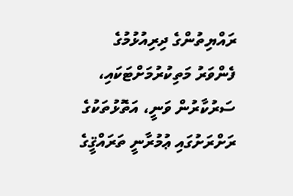ރައްޔިތުންގެ ދިރިއުޅުމުގެ ފެންވަރު މަތިކުރުމަށްޓަކައި، ސަރުކާރުން ވަނީ، އަތޮޅުތަކުގެ ރަށްރަށުގައި ޢުމުރާނީ ތަރައްޤީގެ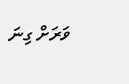ވަރަށް ގިނަ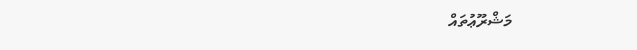މަޝްރޫޢުތައް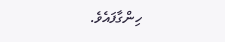ހިންގާފައެވެ.